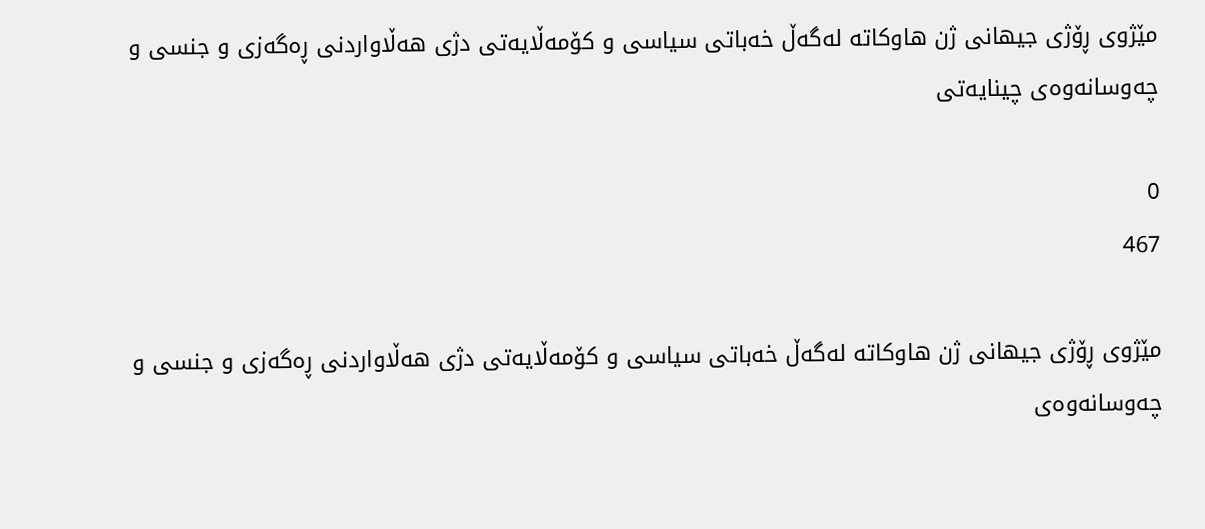مێژوی ڕۆژی جیهانی ژن هاوکاتە لەگەڵ خەباتی سیاسی و کۆمەڵایەتی دژی هەڵاواردنی ڕەگەزی و جنسی و چەوسانەوەی چینایەتی

0
467

مێژوی ڕۆژی جیهانی ژن هاوکاتە لەگەڵ خەباتی سیاسی و کۆمەڵایەتی دژی هەڵاواردنی ڕەگەزی و جنسی و چەوسانەوەی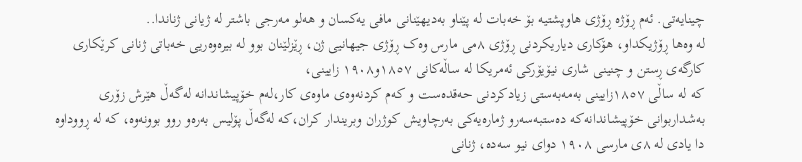چینایەتی. ئەم ڕۆژە ڕۆژی هاوپشتیە بۆ خەبات لە پێناو بەدیهێنانی مافی یەکسان و هەلو مەرجی باشتر لە ژیانی ژناندا..
لە وەها ڕۆژیکداو، هۆکاری دیاریکردنی ڕۆژی ٨می مارس وەک ڕۆژی جیهانیی ژن، ڕێزلێنان بوو لە بیرەوەریی خەباتی ژنانی کرێکاری کارگەی ڕستن و چنینی شاری نیۆیۆرکی ئەمریکا لە ساڵەکانی ١٨٥٧و١٩٠٨ زایینی،
کە لە ساڵی ١٨٥٧زایینی به‌مه‌به‌ستی زیادکردنی حه‌قده‌ست و که‌م کردنه‌وه‌ی ماوه‌ی کار،له‌م خۆپیشاندانه‌ له‌گه‌ڵ هێرش زۆری به‌شداربوانی خۆپیشاندانه‌که‌ ده‌ستبه‌سه‌رو ژماره‌یەکی به‌رچاویش کوژران وبریندار کران،کە لەگەڵ پۆلیس به‌ره‌و روو بوونەوە، کە لە ڕووداوه دا یادی لە ٨ی مارسی ١٩٠٨ دوای نیو سەدە، ژنانی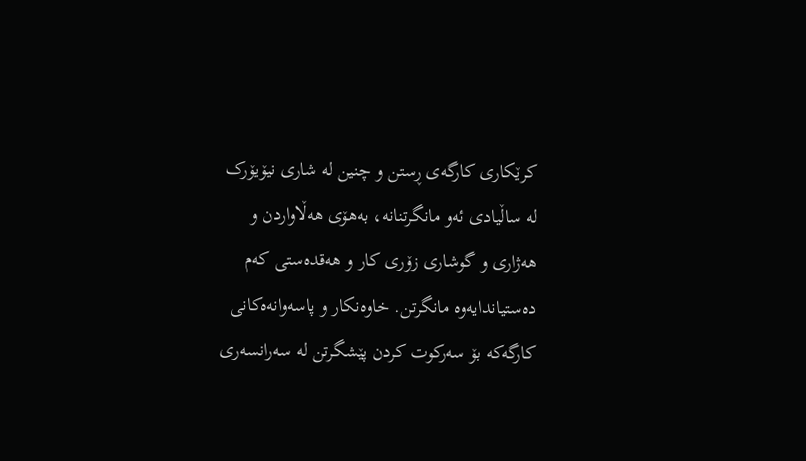کرێکاری کارگەی ڕستن و چنین لە شاری نیۆیۆرک لە ساڵیادی ئەو مانگرتنانە، بەهۆی هەڵاواردن و هەژاری و گوشاری زۆری کار و هەقدەستی کەم دەستیاندایەوە مانگرتن. خاوەنکار و پاسەوانەەکانی کارگەکە بۆ سەرکوت کردن پێشگرتن لە سەرانسەری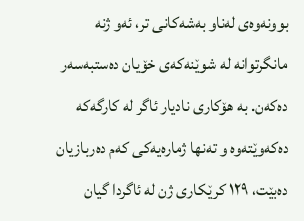بوونەوەی لەناو بەشەکانی تر، ئەو ژنە مانگرتوانە لە شوێنەکەی خۆیان دەستبەسەر دەکەن. بە هۆکاری نادیار ئاگر لە کارگەکە دەکەوێتەوە و تەنها ژمارەیەکی کەم دەربازیان دەبێت، ١٢٩ کرێکاری ژن لە ئاگردا گیان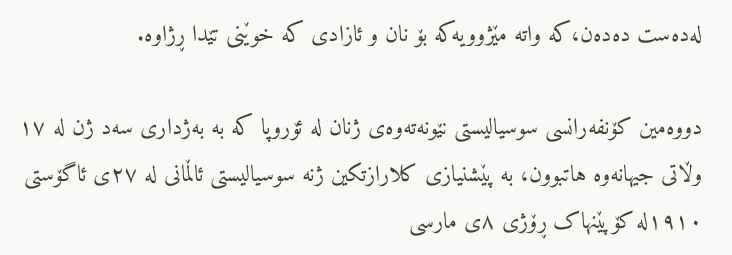لەدەست دەدەن،کە واتە مێژوویەکە بۆ نان و ئازادی کە خوێنی تێدا ڕژاوە.

دووەمین کۆنفەرانسی سوسیالیستی نێونەتەوەی ژنان لە ئۆروپا کە بە بەژداری سەد ژن لە ١٧ وڵاتی جیهانەوە هاتبوون، بە پێشنیازی کلارازتکین ژنە سوسیالیستی ئاڵمانی لە ٢٧ی ئاگۆستی ١٩١٠لە کۆپێنهاک ڕۆژی ٨ی مارسی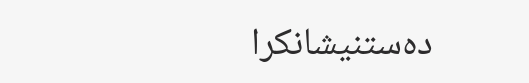دەستنیشانکرا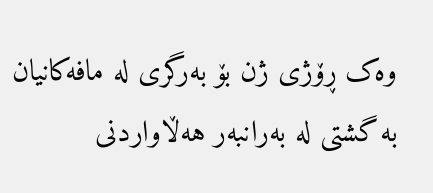وەک ڕۆژی ژن بۆ بەرگری لە مافەکانیان بە گشتی لە بەرانبەر هەڵاواردنی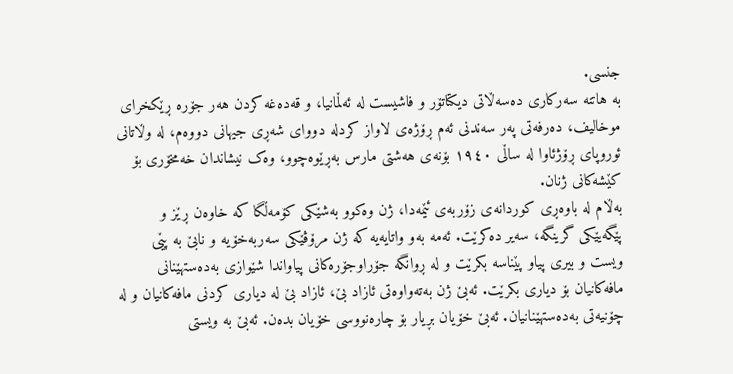جنسی.
بە هاتنە سەرکاری دەسەڵاتی دیکتاتۆر و فاشیست لە ئەڵمانیا، و قەدەغە کردن هەر جۆرە ڕێکخرای موخالیف، دەرفەتی پەر سەندنی ئەم ڕۆژەی لاواز کردلە دووای شەڕی جیهانی دووەم، لە وڵاتانی ئوروپای ڕۆژئاوا لە ساڵی ١٩٤٠ بۆنەی هەشتی مارس بەڕێوەچوو، وەک نیشاندان خەمخۆری بۆ کێشەکانی ژنان.
بەڵام لە باوەڕی کوردانەی زۆربەی ئێمەدا، ژن وەکوو بەشێکی کۆمەڵگا کە خاوەن ڕێز و پێگەیێکی گرینگە، سەیر دەکرێت. ئەمە بەو واتایەیە کە ژن مرۆڤێکی سەربەخۆیە و نابێ بە پێی ویست و بیری پیاو پێناسە بکرێت و لە ڕوانگە جۆراوجۆرەکانی پیاواندا شێوازی بەدەستهێنانی مافەکانیان بۆ دیاری بکرێت. ئەبێ ژن بەتەواوەتی ئازاد بێ، ئازاد بێ لە دیاری کردنی مافەکانیان و لە چۆنیەتی بەدەستهێنانیان. ئەبێ خۆیان بڕیار بۆ چارەنووسی خۆیان بدەن. ئەبێ بە ویستی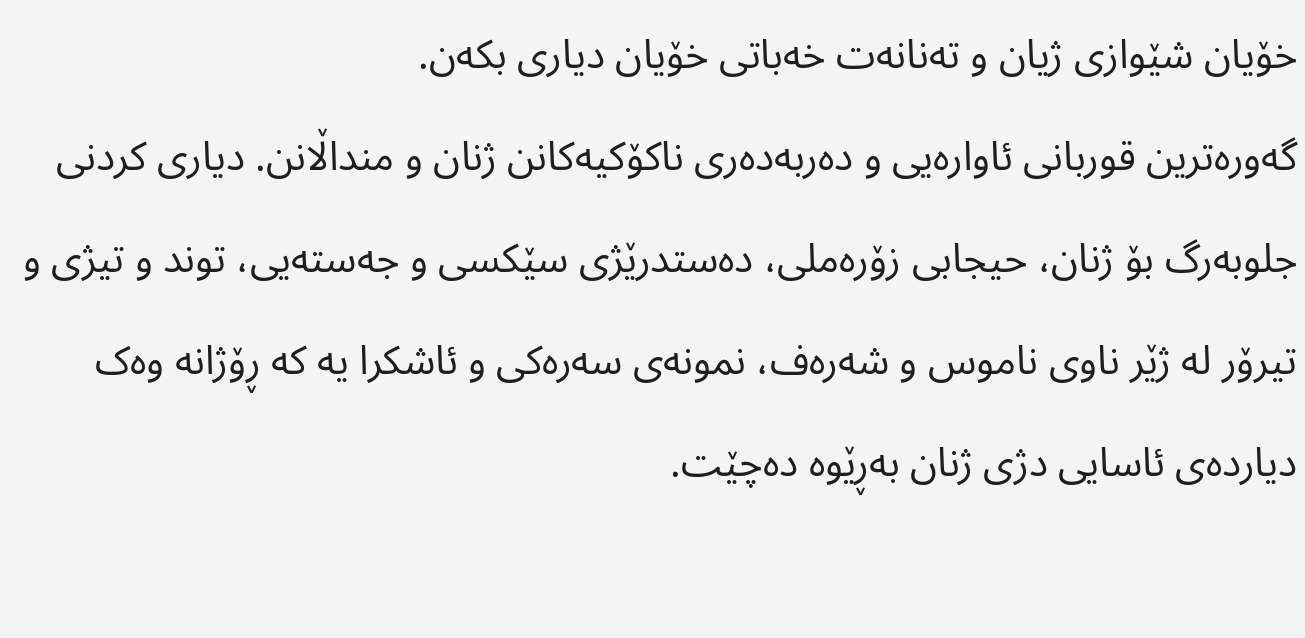خۆیان شێوازی ژیان و تەنانەت خەباتی خۆیان دیاری بکەن.
گەورەترین قوربانی ئاوارەیی و دەربەدەری ناکۆکیەکانن ژنان و منداڵانن. دیاری کردنی جلوبەرگ بۆ ژنان، حیجابی زۆرەملی، دەستدرێژی سێکسی و جەستەیی، توند و تیژی و تیرۆر لە ژێر ناوی ناموس و شەرەف، نمونەی سەرەکی و ئاشکرا یە کە ڕۆژانە وەک دیاردەی ئاسایی دژی ژنان بەڕێوە دەچێت.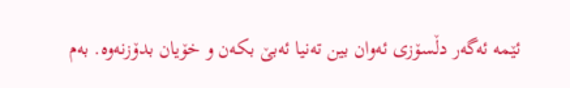ئێمە ئەگەر دڵسۆزی ئەوان بین تەنیا ئەبێ بکەن و خۆیان بدۆزنەوە. بەم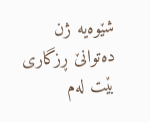شێوەیە ژن دەتوانێ ڕزگاری بێت لەم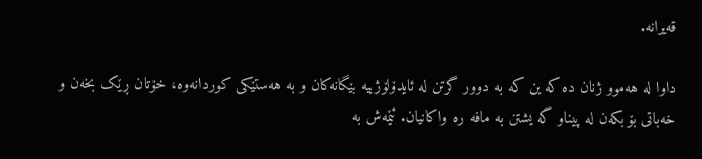قەیرانە.

داوا لە هەموو ژنان ده که ین کە بە دوور گرتن لە ئایدۆلۆژییە بێگانەکان و بە هەستێکی کوردانەوە، خۆتان ڕێک بخەن و خەباتی بۆ بکەن له پیناو گه یشتن به مافه ره واکانیان. ئێمەش به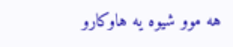هه موو شیوه یه هاوکارو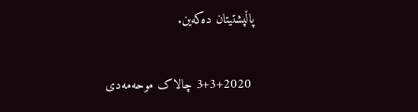پاڵپشتیتان دەکەین.

 3+3+2020 چالاک موحەمەدی